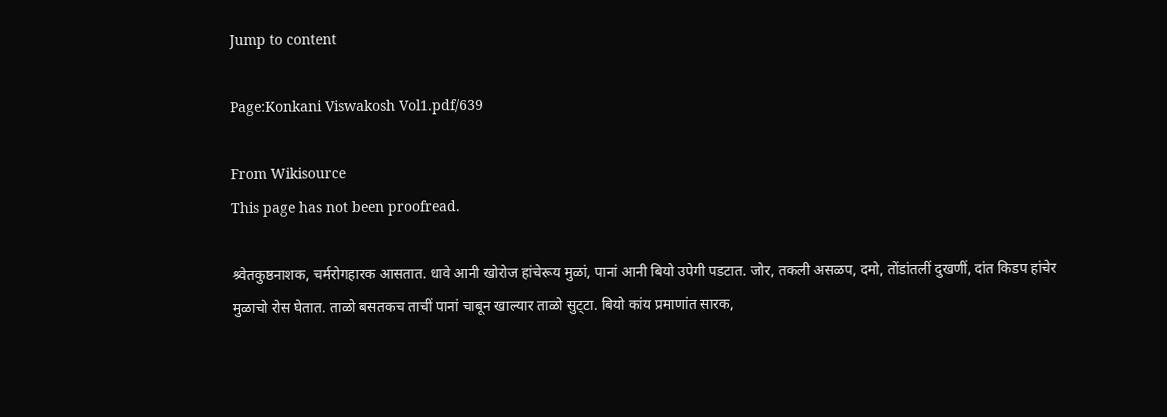Jump to content

Page:Konkani Viswakosh Vol1.pdf/639

From Wikisource
This page has not been proofread.

श्र्वेतकुष्ठनाशक, चर्मरोगहारक आसतात. धावे आनी खोरोज हांचेरूय मुळां, पानां आनी बियो उपेगी पडटात. जोर, तकली असळप, दमो, तोंडांतलीं दुखणीं, दांत किडप हांचेर मुळाचो रोस घेतात. ताळो बसतकच ताचीं पानां चाबून खाल्यार ताळो सुट्‌टा. बियो कांय प्रमाणांत सारक,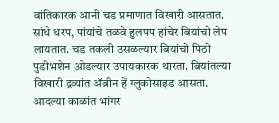वांतिकारक आनी चड प्रमाणात विखारी आसतात. सांधे धरप, पांयांचे तळवे हुलपप हांचेर बियांचो लेप लायतात. चड तकली उसळल्यार बियांचो पिठो पुडीभशेन ओडल्यार उपायकारक थारता. बियांतल्या विखारी द्रव्यांत ॲब्रीन हें ग्लुकोसाइड आसता. आदल्या काळांत भांगर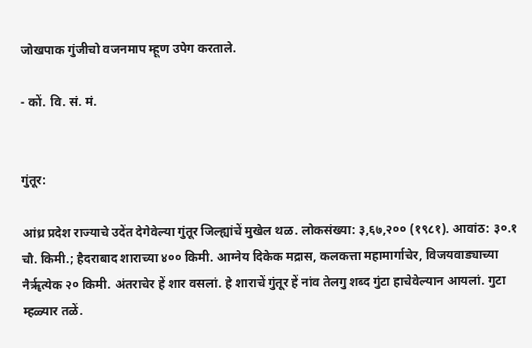जोखपाक गुंजीचो वजनमाप म्हूण उपेग करताले.

- कों. वि. सं. मं.


गुंतूर:

आंध्र प्रदेश राज्याचे उदेंत देगेवेल्या गुंतूर जिल्ह्यांचें मुखेल थळ. लोकसंख्या: ३,६७,२०० (१९८१). आवांठ: ३०.१ चौ. किमी.; हैदराबाद शाराच्या ४०० किमी. आग्नेय दिकेक मद्रास, कलकत्ता महामार्गाचेर, विजयवाड्याच्या नैर्ॠत्येक २० किमी. अंतराचेर हें शार वसलां. हे शाराचें गुंतूर हें नांव तेलगु शब्द गुंटा हाचेवेल्यान आयलां. गुटा म्हळ्यार तळें.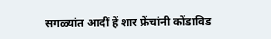सगळ्यांत आदीं हें शार फ्रेंचांनी कोंडाविड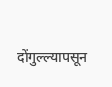दोंगुल्ल्यापसून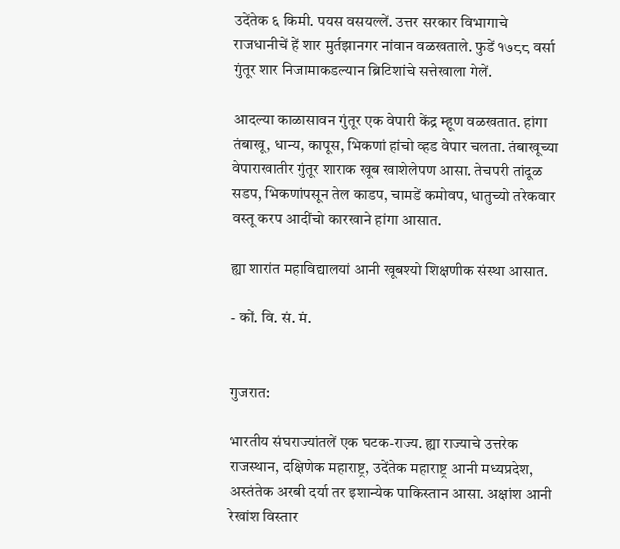उदेंतेक ६ किमी. पयस वसयल्लें. उत्तर सरकार विभागाचे राजधानीचें हें शार मुर्तझानगर नांवान वळखताले. फुडें १७८८ वर्सा गुंतूर शार निजामाकडल्यान ब्रिटिशांचे सत्तेखाला गेलें.

आदल्या काळासावन गुंतूर एक वेपारी केंद्र म्हूण वळखतात. हांगा तंबाखू, धान्य, कापूस, भिकणां हांचो व्हड वेपार चलता. तंबाखूच्या वेपाराखातीर गुंतूर शाराक खूब खाशेलेपण आसा. तेचपरी तांदूळ सडप, भिकणांपसून तेल काडप, चामडें कमोवप, धातुच्यो तरेकवार वस्तू करप आदींचो कारखाने हांगा आसात.

ह्या शारांत महाविद्यालयां आनी खूबश्यो शिक्षणीक संस्था आसात.

- कों. वि. सं. मं.


गुजरात:

भारतीय संघराज्यांतलें एक घटक-राज्य. ह्या राज्याचे उत्तरेक राजस्थान, दक्षिणेक महाराष्ट्र, उदेंतेक महाराष्ट्र आनी मध्यप्रदेश, अस्तंतेक अरबी दर्या तर इशान्येक पाकिस्तान आसा. अक्षांश आनी रेखांश विस्तार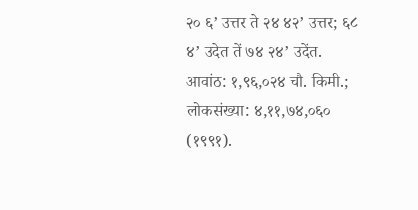२० ६’ उत्तर ते २४ ४२’ उत्तर; ६८ ४’ उदेत तें ७४ २४’ उदेंत. आवांठ: १,९६,०२४ चौ. किमी.; लोकसंख्या: ४,११,७४,०६० (१९९१).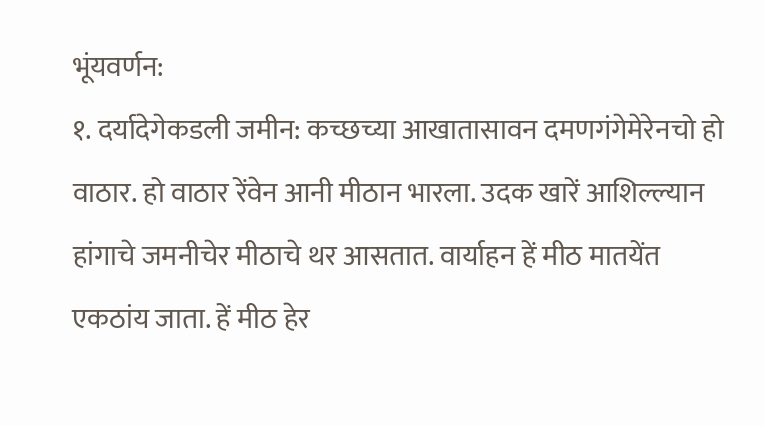भूंयवर्णन:
१. दर्यादेगेकडली जमीन: कच्छच्या आखातासावन दमणगंगेमेरेनचो हो वाठार. हो वाठार रेंवेन आनी मीठान भारला. उदक खारें आशिल्ल्यान हांगाचे जमनीचेर मीठाचे थर आसतात. वार्याहन हें मीठ मातयेंत एकठांय जाता. हें मीठ हेर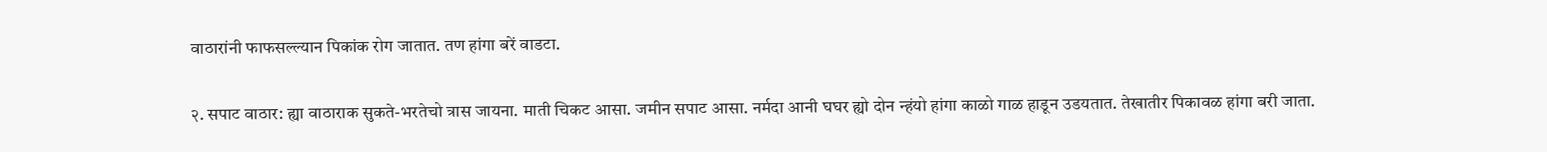वाठारांनी फाफसल्ल्यान पिकांक रोग जातात. तण हांगा बरें वाडटा.

२. सपाट वाठार: ह्या वाठाराक सुकते-भरतेचो त्रास जायना. माती चिकट आसा. जमीन सपाट आसा. नर्मदा आनी घघर ह्यो दोन न्हंयो हांगा काळो गाळ हाडून उडयतात. तेखातीर पिकावळ हांगा बरी जाता.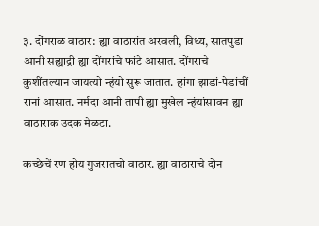३. दोंगराळ वाठार: ह्या वाठारांत अरवली, विध्य, सातपुडा आनी सह्याद्री ह्या दोंगरांचे फांटे आसात. दोंगराचे कुशींतल्यान जायत्यो न्हंयो सुरू जातात. हांगा झाडां-पेडांचीं रानां आसात. नर्मदा आनी तापी ह्या मुखेल न्हंयांसावन ह्या वाठाराक उदक मेळटा.

कच्छेचें रण होय गुजरातचो वाठार. ह्या वाठाराचे दोन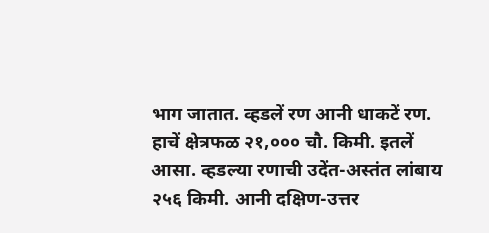भाग जातात. व्हडलें रण आनी धाकटें रण. हाचें क्षेत्रफळ २१,००० चौ. किमी. इतलें आसा. व्हडल्या रणाची उदेंत-अस्तंत लांबाय २५६ किमी. आनी दक्षिण-उत्तर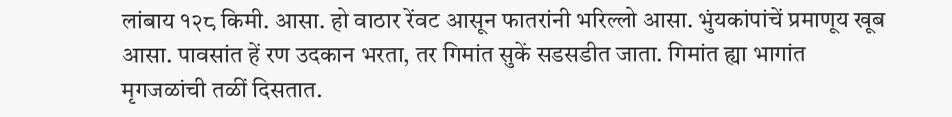लांबाय १२८ किमी. आसा. हो वाठार रेंवट आसून फातरांनी भरिल्लो आसा. भुंयकांपांचें प्रमाणूय खूब आसा. पावसांत हें रण उदकान भरता, तर गिमांत सुकें सडसडीत जाता. गिमांत ह्या भागांत मृगजळांची तळीं दिसतात.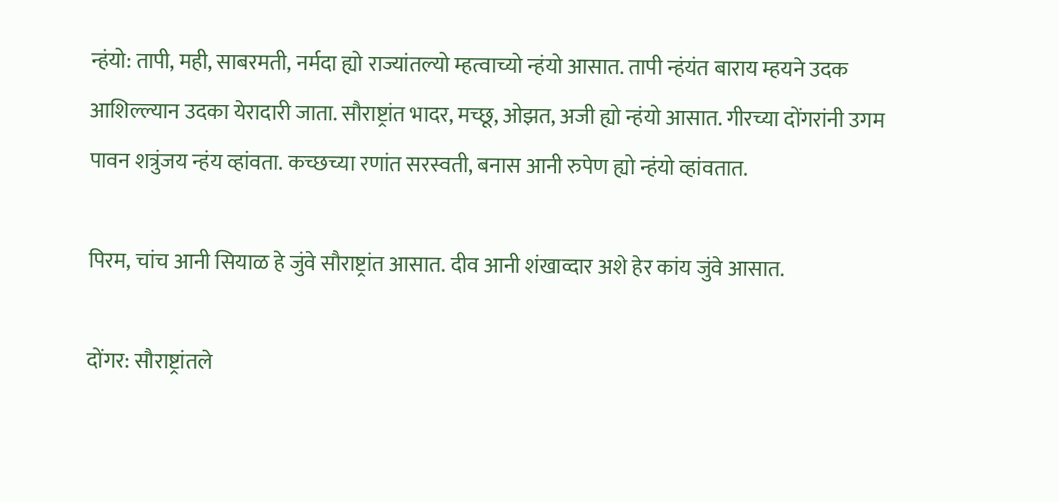न्हंयो: तापी, मही, साबरमती, नर्मदा ह्यो राज्यांतल्यो म्हत्वाच्यो न्हंयो आसात. तापी न्हंयंत बाराय म्हयने उदक आशिल्ल्यान उदका येरादारी जाता. सौराष्ट्रांत भादर, मच्छू, ओझत, अजी ह्यो न्हंयो आसात. गीरच्या दोंगरांनी उगम पावन शत्रुंजय न्हंय व्हांवता. कच्छच्या रणांत सरस्वती, बनास आनी रुपेण ह्यो न्हंयो व्हांवतात.

पिरम, चांच आनी सियाळ हे जुंवे सौराष्ट्रांत आसात. दीव आनी शंखाव्दार अशे हेर कांय जुंवे आसात.

दोंगर: सौराष्ट्रांतले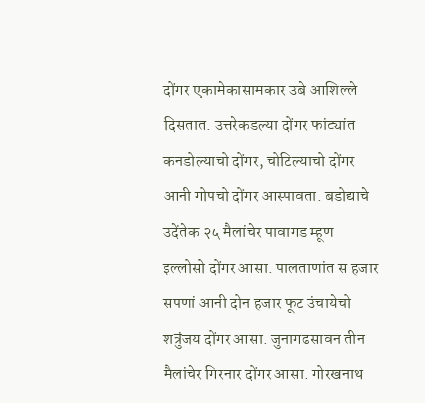दोंगर एकामेकासामकार उबे आशिल्ले दिसतात. उत्तरेकडल्या दोंगर फांट्यांत कनडोल्याचो दोंगर, चोटिल्याचो दोंगर आनी गोपचो दोंगर आस्पावता. बडोद्याचे उदेंतेक २५ मैलांचेर पावागड म्हूण इल्लोसो दोंगर आसा. पालताणांत स हजार सपणां आनी दोन हजार फूट उंचायेचो शत्रुंजय दोंगर आसा. जुनागढसावन तीन मैलांचेर गिरनार दोंगर आसा. गोरखनाथ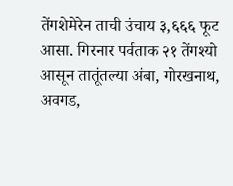तेंगशेमेरेन ताची उंचाय ३,६६६ फूट आसा. गिरनार पर्वताक २१ तेंगश्यो आसून तातूंतल्या अंबा, गोरखनाथ, अवगड,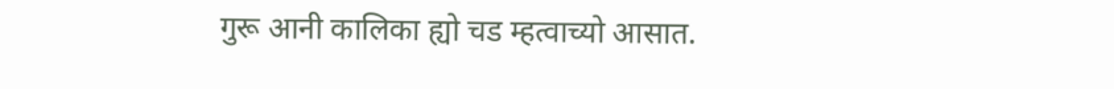गुरू आनी कालिका ह्यो चड म्हत्वाच्यो आसात.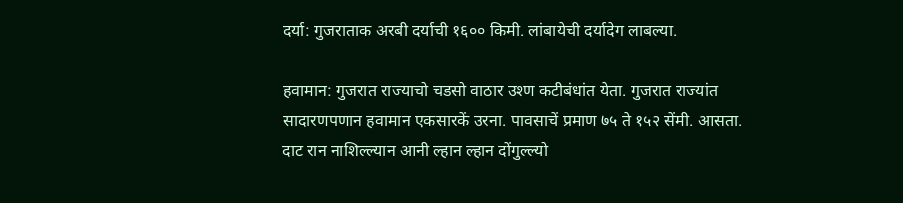दर्या: गुजराताक अरबी दर्याची १६०० किमी. लांबायेची दर्यादेग लाबल्या.

हवामान: गुजरात राज्याचो चडसो वाठार उश्ण कटीबंधांत येता. गुजरात राज्यांत सादारणपणान हवामान एकसारकें उरना. पावसाचें प्रमाण ७५ ते १५२ सेंमी. आसता. दाट रान नाशिल्ल्यान आनी ल्हान ल्हान दोंगुल्ल्यो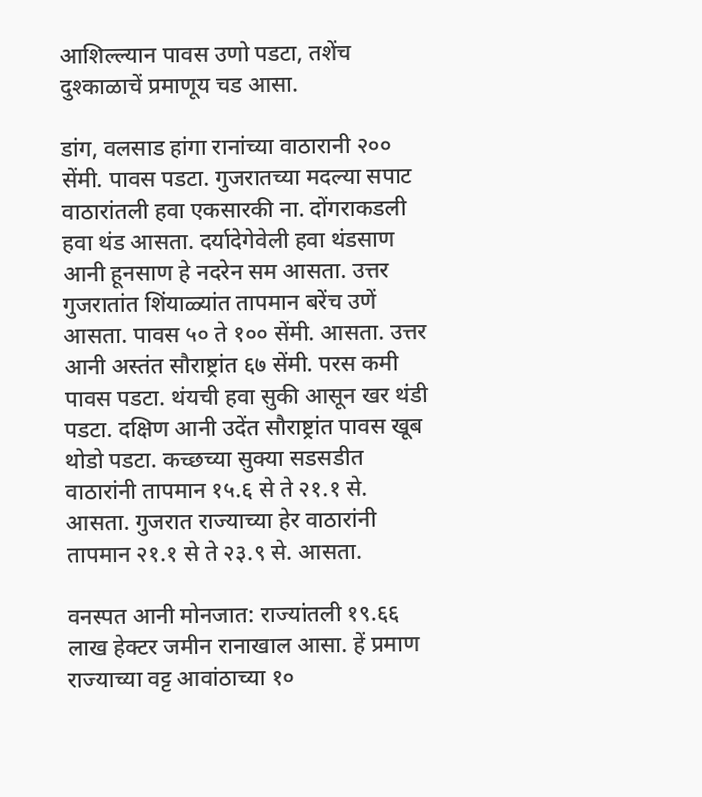आशिल्ल्यान पावस उणो पडटा, तशेंच दुश्काळाचें प्रमाणूय चड आसा.

डांग, वलसाड हांगा रानांच्या वाठारानी २०० सेंमी. पावस पडटा. गुजरातच्या मदल्या सपाट वाठारांतली हवा एकसारकी ना. दोंगराकडली हवा थंड आसता. दर्यादेगेवेली हवा थंडसाण आनी हूनसाण हे नदरेन सम आसता. उत्तर गुजरातांत शिंयाळ्यांत तापमान बरेंच उणें आसता. पावस ५० ते १०० सेंमी. आसता. उत्तर आनी अस्तंत सौराष्ट्रांत ६७ सेंमी. परस कमी पावस पडटा. थंयची हवा सुकी आसून खर थंडी पडटा. दक्षिण आनी उदेंत सौराष्ट्रांत पावस खूब थोडो पडटा. कच्छच्या सुक्या सडसडीत वाठारांनी तापमान १५.६ से ते २१.१ से. आसता. गुजरात राज्याच्या हेर वाठारांनी तापमान २१.१ से ते २३.९ से. आसता.

वनस्पत आनी मोनजात: राज्यांतली १९.६६ लाख हेक्टर जमीन रानाखाल आसा. हें प्रमाण राज्याच्या वट्ट आवांठाच्या १०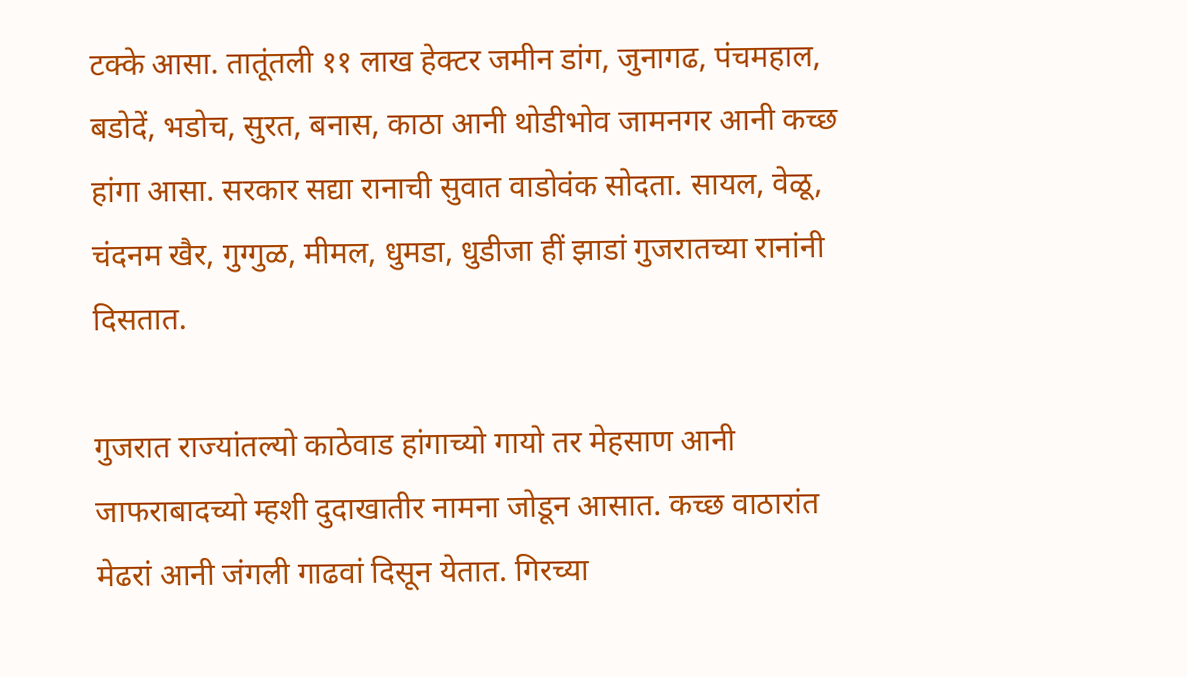टक्के आसा. तातूंतली ११ लाख हेक्टर जमीन डांग, जुनागढ, पंचमहाल, बडोदें, भडोच, सुरत, बनास, काठा आनी थोडीभोव जामनगर आनी कच्छ हांगा आसा. सरकार सद्या रानाची सुवात वाडोवंक सोदता. सायल, वेळू, चंदनम खैर, गुग्गुळ, मीमल, धुमडा, धुडीजा हीं झाडां गुजरातच्या रानांनी दिसतात.

गुजरात राज्यांतल्यो काठेवाड हांगाच्यो गायो तर मेहसाण आनी जाफराबादच्यो म्हशी दुदाखातीर नामना जोडून आसात. कच्छ वाठारांत मेढरां आनी जंगली गाढवां दिसून येतात. गिरच्या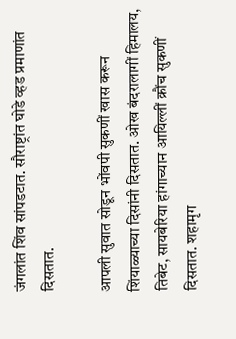जंगलांत शिंव सांपडटात. सौराष्ट्रांत घोडे व्हड प्रमाणांत दिसतात.

आपली सुवात सोडून भोंवपी सुकणीं खास करून शिंयाळ्याच्या दिसांनी दिसतात. ओख बंदरालागीं हिमालय, तिबेट, सायबेरिया हांगाच्यान आयिल्लीं क्रौंच सुकणीं दिसतात. शहामृग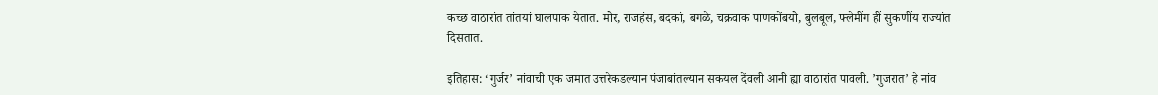कच्छ वाठारांत तांतयां घालपाक येतात. मोर, राजहंस, बदकां, बगळे, चक्रवाक पाणकोंबयो, बुलबूल, फ्लेमींग हीं सुकणींय राज्यांत दिसतात.

इतिहास: ‘गुर्जर’ नांवाची एक जमात उत्तरेकडल्यान पंजाबांतल्यान सकयल देंवली आनी ह्या वाठारांत पावली. ’गुजरात’ हे नांव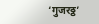‘गुजरठ्ठ’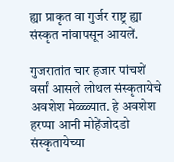ह्या प्राकृत वा गुर्जर राष्ट्र ह्या संस्कृत नांवापसून आयलें.

गुजरातांत चार हजार पांचशें वर्सां आसले लोथल संस्कृतायेचे अवशेश मेळ्ळ्यात. हे अवशेश हरप्पा आनी मोहेंजोदडो संस्कृतायेच्या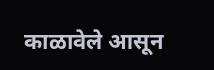काळावेले आसून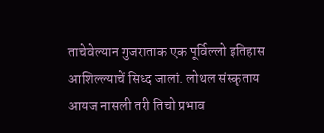ताचेवेल्यान गुजराताक एक पूर्विल्लो इतिहास आशिल्ल्याचें सिध्द जालां. लोथल संस्कृताय आयज नासली तरी तिचो प्रभाव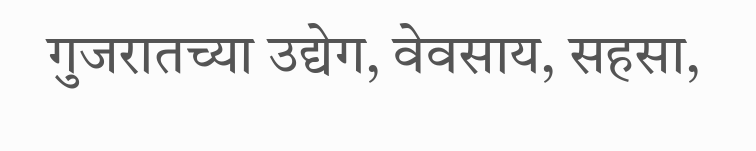गुजरातच्या उद्येग, वेवसाय, सहसा,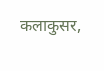कलाकुसर,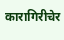कारागिरीचेर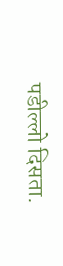पडील्लो दिसता.